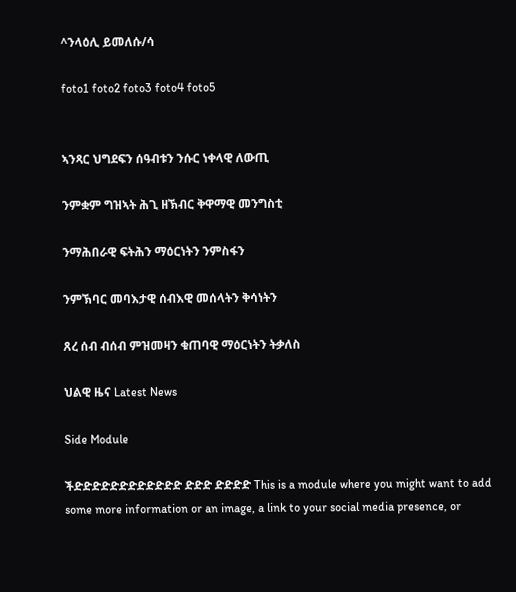^ንላዕሊ ይመለሱ/ሳ

foto1 foto2 foto3 foto4 foto5


ኣንጻር ህግደፍን ሰዓብቱን ንሱር ነቀላዊ ለውጢ

ንምቋም ግዝኣት ሕጊ ዘኽብር ቅዋማዊ መንግስቲ

ንማሕበራዊ ፍትሕን ማዕርነትን ንምስፋን

ንምኽባር መባእታዊ ሰብእዊ መሰላትን ቅሳነትን

ጸረ ሰብ ብሰብ ምዝመዛን ቁጠባዊ ማዕርነትን ትቃለስ

ህልዊ ዜና Latest News

Side Module

ችድድድድድድድድድድድድ ድድድ ድድድድ This is a module where you might want to add some more information or an image, a link to your social media presence, or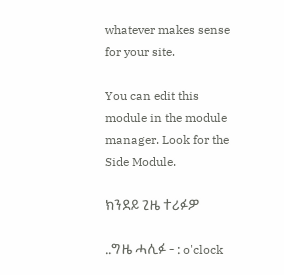whatever makes sense for your site.

You can edit this module in the module manager. Look for the Side Module.

ክንደይ ጊዜ ተሪፉዎ

..ግዜ ሓሊፉ - : o'clock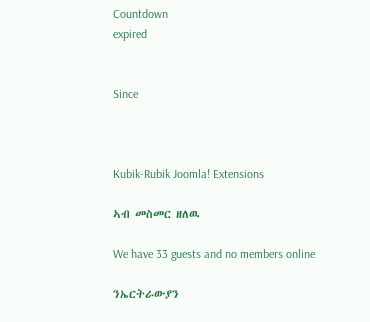Countdown
expired


Since



Kubik-Rubik Joomla! Extensions

ኣብ መስመር ዘለዉ

We have 33 guests and no members online

ንኤርትራውያን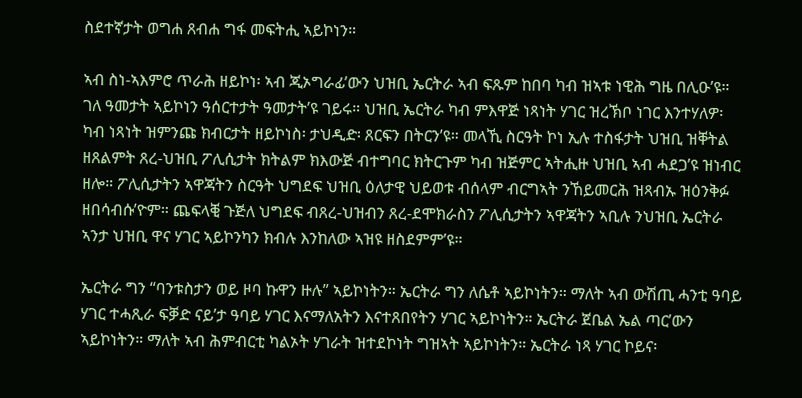ስደተኛታት ወግሐ ጸብሐ ግፋ መፍትሒ ኣይኮነን።

ኣብ ስነ-ኣእምሮ ጥራሕ ዘይኮነ፡ ኣብ ጂኦግራፊ’ውን ህዝቢ ኤርትራ ኣብ ፍጹም ከበባ ካብ ዝኣቱ ነዊሕ ግዜ በሊዑ’ዩ። ገለ ዓመታት ኣይኮነን ዓሰርተታት ዓመታት’ዩ ገይሩ። ህዝቢ ኤርትራ ካብ ምእዋጅ ነጻነት ሃገር ዝረኽቦ ነገር እንተሃለዎ፡ ካብ ነጻነት ዝምንጩ ክብርታት ዘይኮነስ፡ ታህዲድ፡ ጸርፍን በትርን’ዩ። መላኺ ስርዓት ኮነ ኢሉ ተስፋታት ህዝቢ ዝቐትል ዘጸልምት ጸረ-ህዝቢ ፖሊሲታት ክትልም ክእውጅ ብተግባር ክትርጉም ካብ ዝጅምር ኣትሒዙ ህዝቢ ኣብ ሓደጋ’ዩ ዝነብር ዘሎ። ፖሊሲታትን ኣዋጃትን ስርዓት ህግደፍ ህዝቢ ዕለታዊ ህይወቱ ብሰላም ብርግኣት ንኸይመርሕ ዝጻብኡ ዝዕንቅፉ ዘበሳብሱ’ዮም። ጨፍላቒ ጉጅለ ህግደፍ ብጸረ-ህዝብን ጸረ-ደሞክራስን ፖሊሲታትን ኣዋጃትን ኣቢሉ ንህዝቢ ኤርትራ ኣንታ ህዝቢ ዋና ሃገር ኣይኮንካን ክብሉ እንከለው ኣዝዩ ዘስደምም’ዩ።

ኤርትራ ግን “ባንቱስታን ወይ ዞባ ኩዋን ዙሉ” ኣይኮነትን። ኤርትራ ግን ለሴቶ ኣይኮነትን። ማለት ኣብ ውሽጢ ሓንቲ ዓባይ ሃገር ተሓጺራ ፍቓድ ናይ’ታ ዓባይ ሃገር እናማለአትን እናተጸበየትን ሃገር ኣይኮነትን። ኤርትራ ጀቤል ኤል ጣር’ውን ኣይኮነትን። ማለት ኣብ ሕምብርቲ ካልኦት ሃገራት ዝተደኮነት ግዝኣት ኣይኮነትን። ኤርትራ ነጻ ሃገር ኮይና፡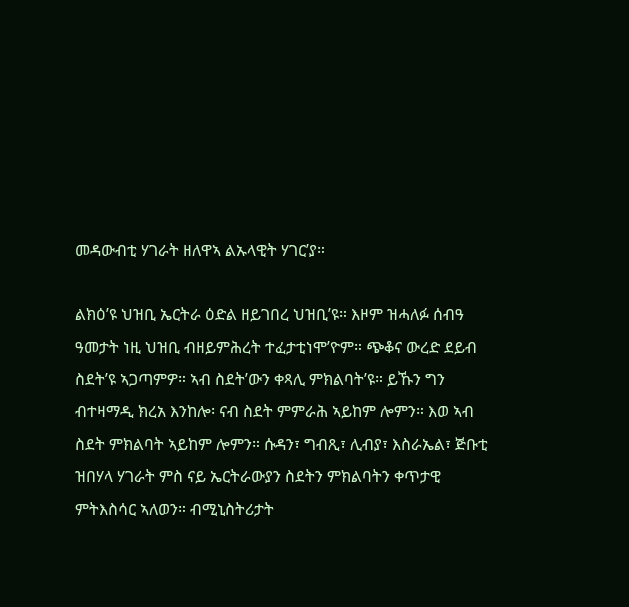መዳውብቲ ሃገራት ዘለዋኣ ልኡላዊት ሃገር’ያ።

ልክዕ’ዩ ህዝቢ ኤርትራ ዕድል ዘይገበረ ህዝቢ’ዩ። እዞም ዝሓለፉ ሰብዓ ዓመታት ነዚ ህዝቢ ብዘይምሕረት ተፈታቲነሞ’ዮም። ጭቆና ውረድ ደይብ ስደት’ዩ ኣጋጣምዎ። ኣብ ስደት’ውን ቀጻሊ ምክልባት’ዩ። ይኹን ግን ብተዛማዲ ክረአ እንከሎ፡ ናብ ስደት ምምራሕ ኣይከም ሎምን። እወ ኣብ ስደት ምክልባት ኣይከም ሎምን። ሱዳን፣ ግብጺ፣ ሊብያ፣ እስራኤል፣ ጅቡቲ ዝበሃላ ሃገራት ምስ ናይ ኤርትራውያን ስደትን ምክልባትን ቀጥታዊ ምትእስሳር ኣለወን። ብሚኒስትሪታት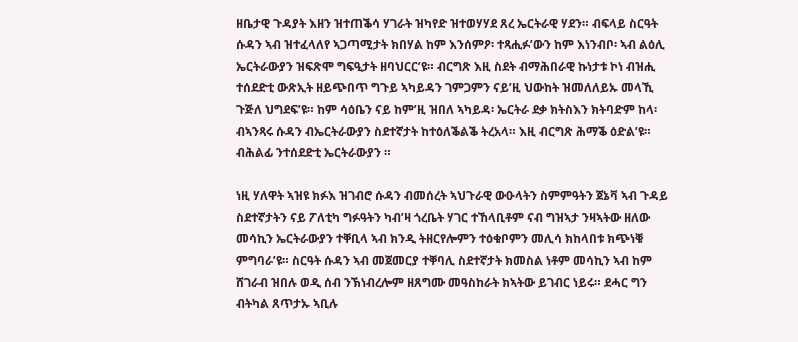ዘቤታዊ ጉዳያት እዘን ዝተጠቕሳ ሃገራት ዝካየድ ዝተወሃሃደ ጸረ ኤርትራዊ ሃደን። ብፍላይ ስርዓት ሱዳን ኣብ ዝተፈላለየ ኣጋጣሚታት ክበሃል ከም እንሰምዖ፡ ተጻሒፉ’ውን ከም እነንብቦ፡ ኣብ ልዕሊ ኤርትራውያን ዝፍጽሞ ግፍዒታት ዘባህርር’ዩ። ብርግጽ እዚ ስደት ብማሕበራዊ ኩነታቱ ኮነ ብዝሒ ተሰደድቲ ውጽኢት ዘይጭበጥ ግጉይ ኣካይዳን ገምጋምን ናይ’ዚ ህውከት ዝመለለይኡ መላኺ ጉጅለ ህግደፍ’ዩ። ከም ሳዕቤን ናይ ከም’ዚ ዝበለ ኣካይዳ፡ ኤርትራ ደቃ ክትስእን ክትባድም ከላ፡ ብኣንጻሩ ሱዳን ብኤርትራውያን ስደተኛታት ከተዕለቕልቕ ትረአላ። እዚ ብርግጽ ሕማቕ ዕድል’ዩ። ብሕልፊ ንተሰደድቲ ኤርትራውያን ።

ነዚ ሃለዋት ኣዝዩ ክፉእ ዝገብሮ ሱዳን ብመሰረት ኣህጉራዊ ውዑላትን ስምምዓትን ጀኔቫ ኣብ ጉዳይ ስደተኛታትን ናይ ፖለቲካ ግፉዓትን ካብ’ዛ ጎረቤት ሃገር ተኸላቢቶም ናብ ግዝኣታ ንዛኣትው ዘለው መሳኪን ኤርትራውያን ተቐቢላ ኣብ ክንዲ ትዘርየሎምን ተዕቁቦምን መሊሳ ክከላበቱ ክጭነቑ ምግባራ’ዩ። ስርዓት ሱዳን ኣብ መጀመርያ ተቐባሊ ስደተኛታት ክመስል ነቶም መሳኪን ኣብ ከም ሸገራብ ዝበሉ ወዲ ሰብ ንኽነብረሎም ዘጸግሙ መዓስከራት ክኣትው ይገብር ነይሩ። ደሓር ግን ብትካል ጸጥታኡ ኣቢሉ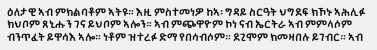ዕለታዊ ኣብ ምክልባቶም ኣትዩ። እዚ ምስተመነዎ ከኣ፡ ግዳይ ስርዓት ህግደፍ ክኾኑ ኣሕሊፉ ክህቦም ጸኒሑን ገና ይህቦም ኣሎን። ኣብ ምጭዋዮም ኮነ ናብ ኤርትራ ኣብ ምምላሶም ብንጥፈት ይዋሳእ ኣሎ። ነቶም ዝተረፉ ድማ የበሳብሶም። ደጊሞም ክመዛበሉ ይገብር። ኣብ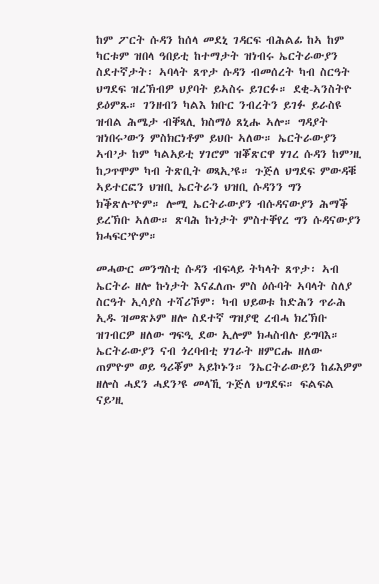ከም ፖርት ሱዳን ከሰላ መደኒ ገዳርፍ ብሕልፊ ከኣ ከም ካርቱም ዝበላ ዓበይቲ ከተማታት ዝነብሩ ኤርትራውያን ስደተኛታት፡ ኣባላት ጸጥታ ሱዳን ብመሰረት ካብ ስርዓት ህግደፍ ዝረኽብዎ ህያባት ይኣስሩ ይገርፉ። ደቂ-ኣንስትዮ ይዕምጹ። ገንዘብን ካልእ ክቡር ንብረትን ይገፉ ይራስዩ ዝብል ሕሜታ ብቐጻሊ ክስማዕ ጸኒሑ ኣሎ። ግዳያት ዝነበሩ’ውን ምስክርነቶም ይህቡ ኣለው። ኤርትራውያን ኣብ’ታ ከም ካልአይቲ ሃገሮም ዝቖጽርዋ ሃገረ ሱዳን ከም’ዚ ከጋጥሞም ካብ ትጽቢት ወጻኢ’ዩ። ጉጅለ ህግደፍ ምውዳቑ ኣይተርፎን ህዝቢ ኤርትራን ህዝቢ ሱዳንን ግን ክቕጽሉ’ዮም። ሎሚ ኤርትራውያን ብሱዳናውያን ሕማቕ ይረኽቡ ኣለው። ጽባሕ ኩነታት ምስተቐየረ ግን ሱዳናውያን ክሓፍር’ዮም።

መሓውር መንግስቲ ሱዳን ብፍላይ ትካላት ጸጥታ፡ ኣብ ኤርትራ ዘሎ ኩነታት እናፈለጡ ምስ ዕሱባት ኣባላት ስለያ ስርዓት ኢሳያስ ተሻሪኾም፡ ካብ ህይወቱ ከድሕን ጥራሕ ኢዱ ዝመጽኦም ዘሎ ስደተኛ ግዝያዊ ረብሓ ክረኽቡ ዝገብርዎ ዘለው ግፍዒ ደው ኢሎም ክሓስብሉ ይግባእ። ኤርትራውያን ናብ ጎረባብቲ ሃገራት ዘምርሑ ዘለው ጠምዮም ወይ ዓሪቖም ኣይኮኑን። ንኤርትራውይን ከፊእዎም ዘሎስ ሓደን ሓደን’ዩ መላኺ ጉጅለ ህግደፍ። ፍልፍል ናይ’ዚ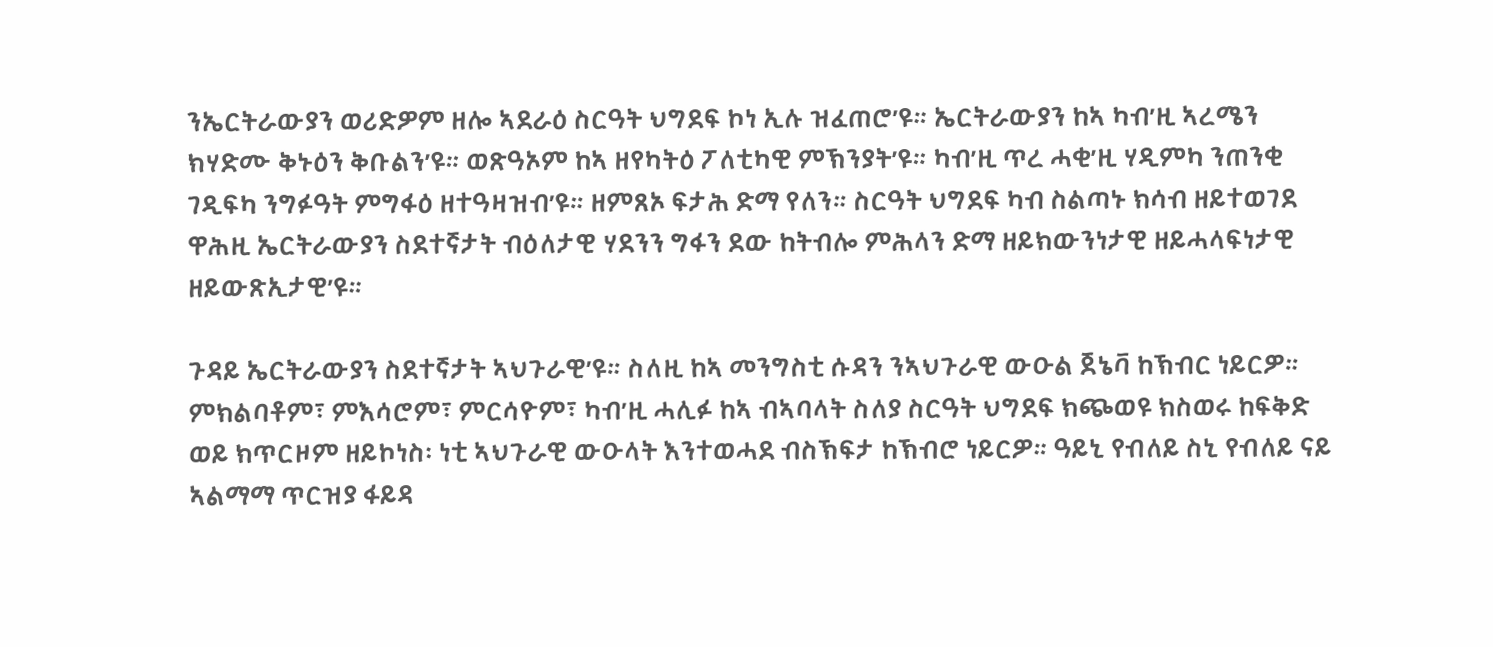ንኤርትራውያን ወሪድዎም ዘሎ ኣደራዕ ስርዓት ህግደፍ ኮነ ኢሉ ዝፈጠሮ’ዩ። ኤርትራውያን ከኣ ካብ’ዚ ኣረሜን ክሃድሙ ቅኑዕን ቅቡልን’ዩ። ወጽዓኦም ከኣ ዘየካትዕ ፖለቲካዊ ምኽንያት’ዩ። ካብ’ዚ ጥረ ሓቂ’ዚ ሃዲምካ ንጠንቂ ገዲፍካ ንግፉዓት ምግፋዕ ዘተዓዛዝብ’ዩ። ዘምጸኦ ፍታሕ ድማ የለን። ስርዓት ህግደፍ ካብ ስልጣኑ ክሳብ ዘይተወገደ ዋሕዚ ኤርትራውያን ስደተኛታት ብዕለታዊ ሃደንን ግፋን ደው ከትብሎ ምሕላን ድማ ዘይክውንነታዊ ዘይሓላፍነታዊ ዘይውጽኢታዊ’ዩ።

ጉዳይ ኤርትራውያን ስደተኛታት ኣህጉራዊ’ዩ። ስለዚ ከኣ መንግስቲ ሱዳን ንኣህጉራዊ ውዑል ጀኔቫ ከኽብር ነይርዎ። ምክልባቶም፣ ምእሳሮም፣ ምርሳዮም፣ ካብ’ዚ ሓሊፉ ከኣ ብኣባላት ስለያ ስርዓት ህግደፍ ክጭወዩ ክስወሩ ከፍቅድ ወይ ክጥርዞም ዘይኮነስ፡ ነቲ ኣህጉራዊ ውዑላት እንተወሓደ ብስኽፍታ ከኽብሮ ነይርዎ። ዓይኒ የብለይ ስኒ የብለይ ናይ ኣልማማ ጥርዝያ ፋይዳ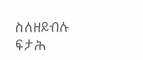ስለዘይብሉ ፍታሕ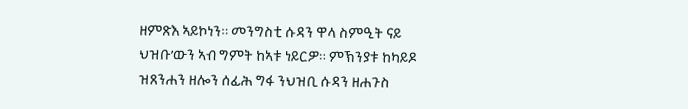ዘምጽእ ኣይኮነን። መንግስቲ ሱዳን ዋላ ስምዒት ናይ ህዝቡ’ውን ኣብ ግምት ከኣቱ ነይርዎ። ምኽንያቱ ከካይዶ ዝጸንሐን ዘሎን ሰፊሕ ግፋ ንህዝቢ ሱዳን ዘሐጉስ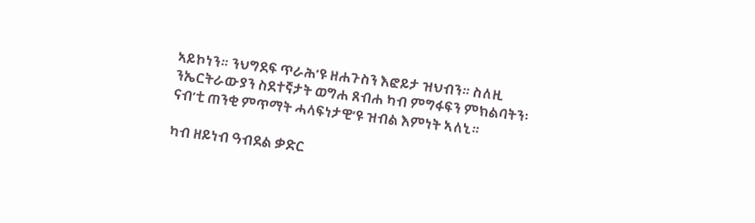ኣይኮነን። ንህግደፍ ጥራሕ’ዩ ዘሐጉስን እፎይታ ዝህብን። ስለዚ ንኤርትራውያን ስደተኛታት ወግሐ ጸብሐ ካብ ምግፋፍን ምክልባትን፡ ናብ’ቲ ጠንቂ ምጥማት ሓላፍነታዊ’ዩ ዝብል እምነት ኣለኒ።

ካብ ዘይነብ ዓብደል ቃድር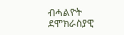ብሓልዮት ደሞክራስያዊ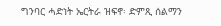ግንባር ሓድነት ኤርትራ ዝፍኖ፡ ድምጺ ሰልማን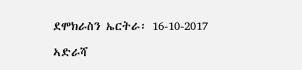ደሞክራስን ኤርትራ፡ 16-10-2017

ኣድራሻ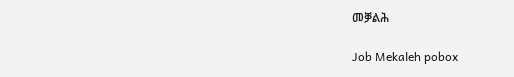መቓልሕ

Job Mekaleh pobox